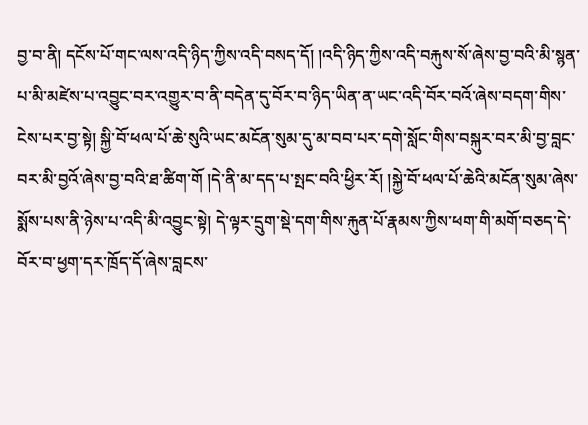བྱ་བ་ནི། དངོས་པོ་གང་ལས་འདི་ཉིད་ཀྱིས་འདི་བསད་དོ། །འདི་ཉིད་ཀྱིས་འདི་བརྐུས་སོ་ཞེས་བྱ་བའི་མི་སྙན་པ་མི་མཛེས་པ་འབྱུང་བར་འགྱུར་བ་ནི་བདེན་དུ་བོར་བ་ཉིད་ཡིན་ན་ཡང་འདི་བོར་བའོ་ཞེས་བདག་གིས་ངེས་པར་བྱ་སྟེ། སྐྱི་བོ་ཕལ་པོ་ཆེ་སུའི་ཡང་མངོན་སུམ་དུ་མ་བབ་པར་དགེ་སློང་གིས་བསྐུར་བར་མི་བྱ་བླང་བར་མི་བྱའོ་ཞེས་བྱ་བའི་ཐ་ཚིག་གོ །དེ་ནི་མ་དད་པ་སྤང་བའི་ཕྱིར་རོ། །སྐྱེ་བོ་ཕལ་པོ་ཆེའི་མངོན་སུམ་ཞེས་སྨོས་པས་ནི་ཉེས་པ་འདི་མི་འབྱུང་སྟེ། དེ་ལྟར་དྲུག་སྡེ་དག་གིས་རྐུན་པོ་རྣམས་ཀྱིས་ཕག་གི་མགོ་བཅད་དེ་བོར་བ་ཕྱག་དར་ཁྲོད་དོ་ཞེས་བླངས་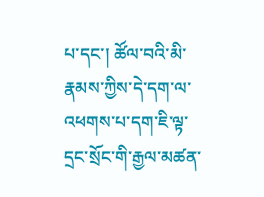པ་དང་། ཚོལ་བའི་མི་རྣམས་ཀྱིས་དེ་དག་ལ་འཕགས་པ་དག་ཇི་ལྟ་དྲང་སྲོང་གི་རྒྱལ་མཚན་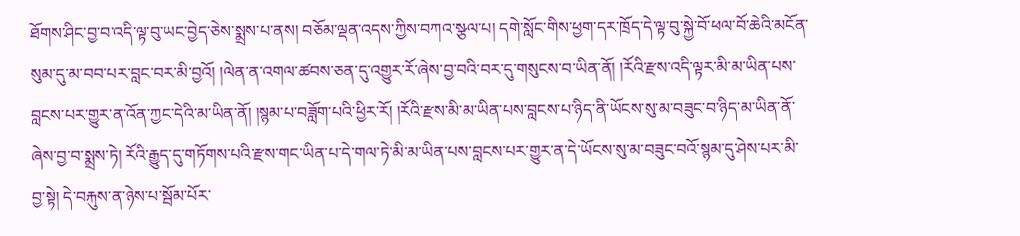ཐོགས་ཤིང་བྱ་བ་འདི་ལྟ་བུ་ཡང་བྱེད་ཅེས་སྨྲས་པ་ནས། བཅོམ་ལྡན་འདས་ཀྱིས་བཀའ་སྩལ་པ། དགེ་སློང་གིས་ཕྱག་དར་ཁྲོད་དེ་ལྟ་བུ་སྐྱེ་བོ་ཕལ་བོ་ཆེའི་མངོན་སུམ་དུ་མ་བབ་པར་བླང་བར་མི་བྱའོ། །ལེན་ན་འགལ་ཚབས་ཅན་དུ་འགྱུར་རོ་ཞེས་བྱ་བའི་བར་དུ་གསུངས་བ་ཡིན་ནོ། །རོའི་རྫས་འདི་ལྟར་མི་མ་ཡིན་པས་བླངས་པར་གྱུར་ན་འོན་ཀྱང་དེའི་མ་ཡིན་ནོ། །སྙམ་པ་བཟློག་པའི་ཕྱིར་རོ། །རོའི་རྫས་མི་མ་ཡིན་པས་བླངས་པ་ཉིད་ནི་ཡོངས་སུ་མ་བཟུང་བ་ཉིད་མ་ཡིན་ནོ་ཞེས་བྱ་བ་སྨྲས་ཏེ། རོའི་རྒྱུད་དུ་གཏོགས་པའི་རྫས་གང་ཡིན་པ་དེ་གལ་ཏེ་མི་མ་ཡིན་པས་བླངས་པར་གྱུར་ན་དེ་ཡོངས་སུ་མ་བཟུང་བའོ་སྙམ་དུ་ཤེས་པར་མི་བྱ་སྟེ། དེ་བརྐུས་ན་ཉེས་པ་སྦོམ་པོར་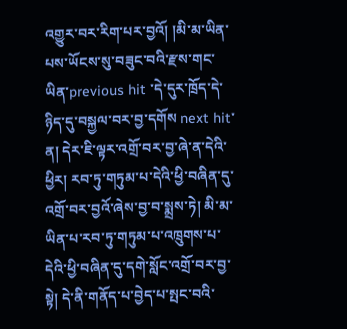འགྱུར་བར་རིག་པར་བྱའོ། །མི་མ་ཡིན་པས་ཡོངས་སུ་བཟུང་བའི་རྫས་གང་ཡིན་previous hit ་དེ་དུར་ཁྲོད་དེ་ཉིད་དུ་བསྐྱལ་བར་བྱ་དགོས next hit་ན། དེར་ཇི་ལྟར་འགྲོ་བར་བྱ་ཞེ་ན་དེའི་ཕྱིར། རབ་ཏུ་གཏུམ་པ་དེའི་ཕྱི་བཞིན་དུ་འགྲོ་བར་བྱའོ་ཞེས་བྱ་བ་སྨྲས་ཏེ། མི་མ་ཡིན་པ་རབ་ཏུ་གཏུམ་པ་འཁྲུགས་པ་དེའི་ཕྱི་བཞིན་དུ་དགེ་སློང་འགྲོ་བར་བྱ་སྟེ། དེ་ནི་གནོད་པ་བྱེད་པ་སྤང་བའི་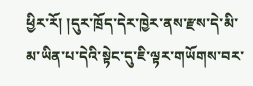ཕྱིར་རོ། །དུར་ཁྲོད་དེར་ཁྱེར་ནས་རྫས་དེ་མི་མ་ཡིན་པ་དེའི་སྟེང་དུ་ཇི་ལྟར་གཡོགས་བར་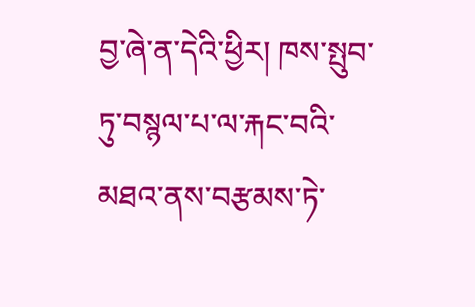བྱ་ཞེ་ན་དེའི་ཕྱིར། ཁས་སྤུབ་ཏུ་བསྙལ་པ་ལ་རྐང་བའི་མཐའ་ནས་བརྩམས་ཏེ་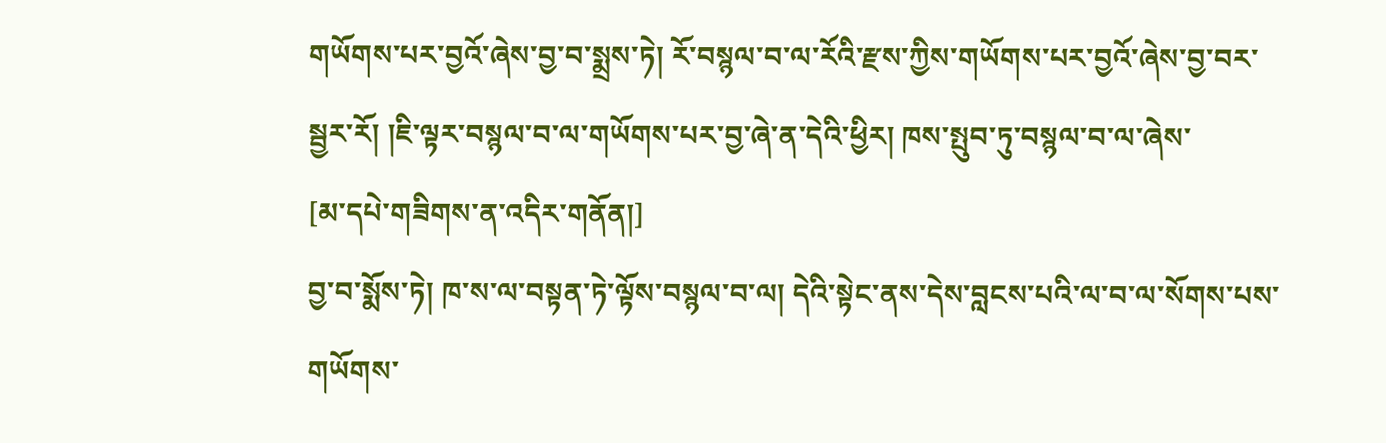གཡོགས་པར་བྱའོ་ཞེས་བྱ་བ་སྨྲས་ཏེ། རོ་བསྙལ་བ་ལ་རོའི་རྫས་ཀྱིས་གཡོགས་པར་བྱའོ་ཞེས་བྱ་བར་སྦྱར་རོ། །ཇི་ལྟར་བསྙལ་བ་ལ་གཡོགས་པར་བྱ་ཞེ་ན་དེའི་ཕྱིར། ཁས་སྤུབ་ཏུ་བསྙལ་བ་ལ་ཞེས་
[མ་དཔེ་གཟིགས་ན་འདིར་གནོན།]
བྱ་བ་སྨོས་ཏེ། ཁ་ས་ལ་བསྟན་ཏེ་ལྟོས་བསྙལ་བ་ལ། དེའི་སྟེང་ནས་དེས་བླངས་པའི་ལ་བ་ལ་སོགས་པས་གཡོགས་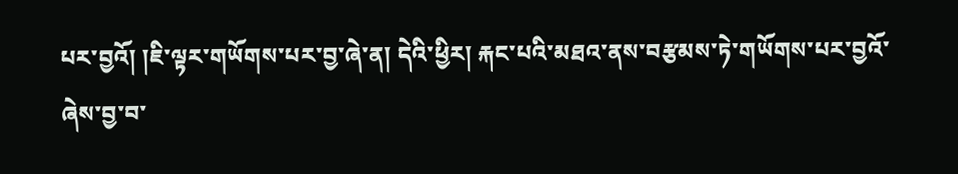པར་བྱའོ། །ཇི་ལྟར་གཡོགས་པར་བྱ་ཞེ་ན། དེའི་ཕྱིར། རྐང་པའི་མཐའ་ནས་བརྩམས་ཏེ་གཡོགས་པར་བྱའོ་ཞེས་བྱ་བ་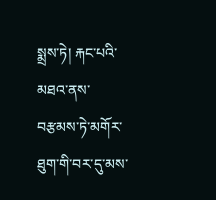སྨྲས་ཏེ། རྐང་པའི་མཐའ་ནས་བརྩམས་ཏེ་མགོར་ཐུག་གི་བར་དུ་མས་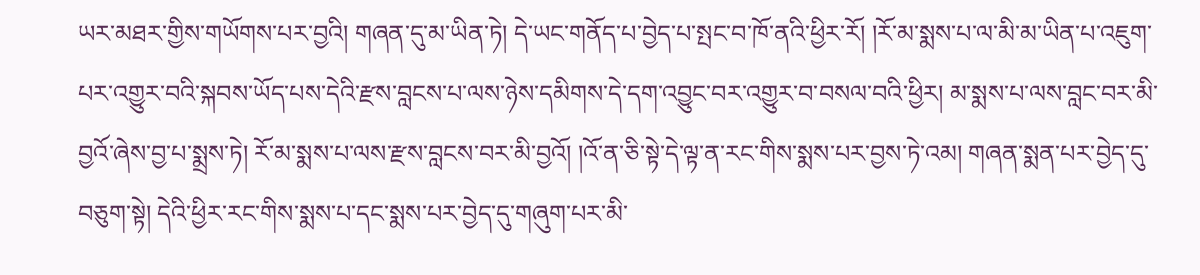ཡར་མཐར་གྱིས་གཡོགས་པར་བྱའི། གཞན་དུ་མ་ཡིན་ཏེ། དེ་ཡང་གནོད་པ་བྱེད་པ་སྤང་བ་ཁོ་ནའི་ཕྱིར་རོ། །རོ་མ་སྨས་པ་ལ་མི་མ་ཡིན་པ་འཇུག་པར་འགྱུར་བའི་སྐབས་ཡོད་པས་དེའི་རྫས་བླངས་པ་ལས་ཉེས་དམིགས་དེ་དག་འབྱུང་བར་འགྱུར་བ་བསལ་བའི་ཕྱིར། མ་སྨས་པ་ལས་བླང་བར་མི་བྱའོ་ཞེས་བྱ་པ་སྨྲས་ཏེ། རོ་མ་སྨས་པ་ལས་རྫས་བླངས་བར་མི་བྱའོ། །འོ་ན་ཅི་སྟེ་དེ་ལྟ་ན་རང་གིས་སྨས་པར་བྱས་ཏེ་འམ། གཞན་སྨན་པར་བྱེད་དུ་བཅུག་སྟེ། དེའི་ཕྱིར་རང་གིས་སྨས་པ་དང་སྨས་པར་བྱེད་དུ་གཞུག་པར་མི་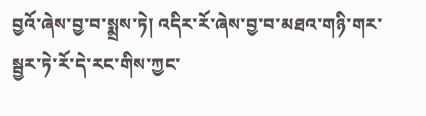བྱའོ་ཞེས་བྱ་བ་སྨྲས་ཏེ། འདིར་རོ་ཞེས་བྱ་བ་མཐའ་གཉི་གར་སྦྱར་ཏེ་རོ་དེ་རང་གིས་ཀྱང་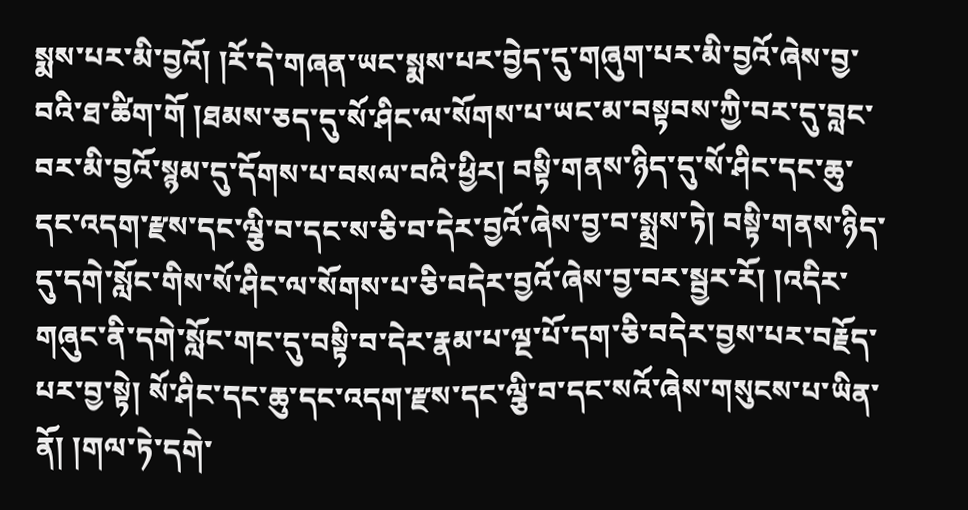སྨས་པར་མི་བྱའོ། །རོ་དེ་གཞན་ཡང་སྨས་པར་བྱེད་དུ་གཞུག་པར་མི་བྱའོ་ཞེས་བྱ་བའི་ཐ་ཚིག་གོ །ཐམས་ཅད་དུ་སོ་ཤིང་ལ་སོགས་པ་ཡང་མ་བསྟབས་ཀྱི་བར་དུ་བླང་བར་མི་བྱའོ་སྙམ་དུ་དོགས་པ་བསལ་བའི་ཕྱིར། བསྟི་གནས་ཉིད་དུ་སོ་ཤིང་དང་ཆུ་དང་འདག་རྫས་དང་ལྕི་བ་དང་ས་ཅི་བ་དེར་བྱའོ་ཞེས་བྱ་བ་སྨྲས་ཏེ། བསྟི་གནས་ཉིད་དུ་དགེ་སློང་གིས་སོ་ཤིང་ལ་སོགས་པ་ཅི་བདེར་བྱའོ་ཞེས་བྱ་བར་སྦྱར་རོ། །འདིར་གཞུང་ནི་དགེ་སློང་གང་དུ་བསྟི་བ་དེར་རྣམ་པ་ལྔ་པོ་དག་ཅི་བདེར་བྱས་པར་བརྗོད་པར་བྱ་སྟེ། སོ་ཤིང་དང་ཆུ་དང་འདག་རྫས་དང་ལྕི་བ་དང་སའོ་ཞེས་གསུངས་པ་ཡིན་ནོ། །གལ་ཏེ་དགེ་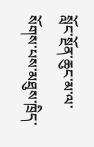སློང་སྔོན་ཆུང་མ་ལ་སོགས་པས་མཐུས་ཁྲིད་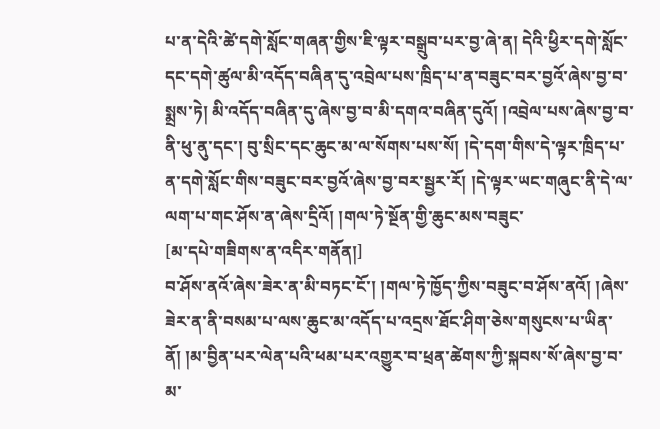པ་ན་དེའི་ཚེ་དགེ་སློང་གཞན་གྱིས་ཇི་ལྟར་བསྒྲུབ་པར་བྱ་ཞེ་ན། དེའི་ཕྱིར་དགེ་སློང་དང་དགེ་ཚུལ་མི་འདོད་བཞིན་དུ་འབྲེལ་པས་ཁྲིད་པ་ན་བཟུང་བར་བྱའོ་ཞེས་བྱ་བ་སྨྲས་ཏེ། མི་འདོད་བཞིན་དུ་ཞེས་བྱ་བ་མི་དགའ་བཞིན་དུའོ། །འབྲེལ་པས་ཞེས་བྱ་བ་ནི་ཕུ་ནུ་དང་། བུ་སྲིང་དང་ཆུང་མ་ལ་སོགས་པས་སོ། །དེ་དག་གིས་དེ་ལྟར་ཁྲིད་པ་ན་དགེ་སློང་གིས་བཟུང་བར་བྱའོ་ཞེས་བྱ་བར་སྦྱར་རོ། །དེ་ལྟར་ཡང་གཞུང་ནི་དེ་ལ་ལག་པ་གང་ཤོས་ན་ཞེས་དྲིའོ། །གལ་ཏེ་སྔོན་གྱི་ཆུང་མས་བཟུང་
[མ་དཔེ་གཟིགས་ན་འདིར་གནོན།]
བ་ཤོས་ནའོ་ཞེས་ཟེར་ན་མི་བཏང་ངོ་། །གལ་ཏེ་ཁྱོད་ཀྱིས་བཟུང་བ་ཤོས་ནའོ། །ཞེས་ཟེར་ན་ནི་བསམ་པ་ལས་ཆུང་མ་འདོད་པ་འདྲས་ཐོང་ཤིག་ཅེས་གསུངས་པ་ཡིན་ནོ། །མ་བྱིན་པར་ལེན་པའི་ཕམ་པར་འགྱུར་བ་ཕྲན་ཚེགས་ཀྱི་སྐབས་སོ་ཞེས་བྱ་བ་མ་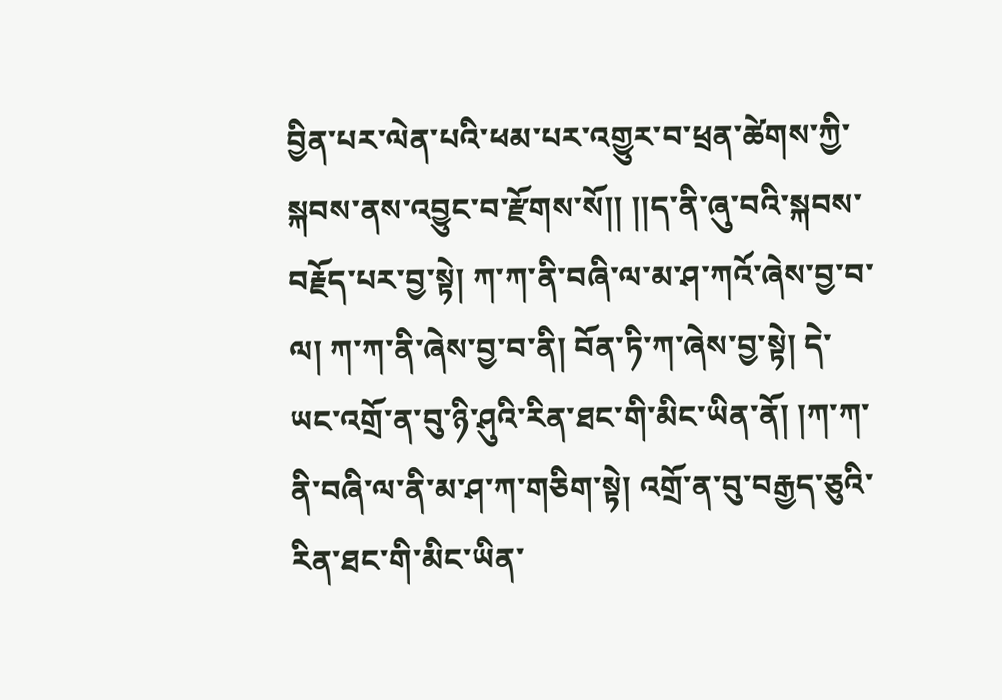བྱིན་པར་ལེན་པའི་ཕམ་པར་འགྱུར་བ་ཕྲན་ཚེགས་ཀྱི་སྐབས་ནས་འབྱུང་བ་རྫོགས་སོ།། །།ད་ནི་ཞུ་བའི་སྐབས་བརྗོད་པར་བྱ་སྟེ། ཀ་ཀ་ནི་བཞི་ལ་མ་ཤ་ཀའོ་ཞེས་བྱ་བ་ལ། ཀ་ཀ་ནི་ཞེས་བྱ་བ་ནི། བོན་ཏི་ཀ་ཞེས་བྱ་སྟེ། དེ་ཡང་འགྲོ་ན་བུ་ཉི་ཤུའི་རིན་ཐང་གི་མིང་ཡིན་ནོ། །ཀ་ཀ་ནི་བཞི་ལ་ནི་མ་ཤ་ཀ་གཅིག་སྟེ། འགྲོ་ན་བུ་བརྒྱད་ཅུའི་རིན་ཐང་གི་མིང་ཡིན་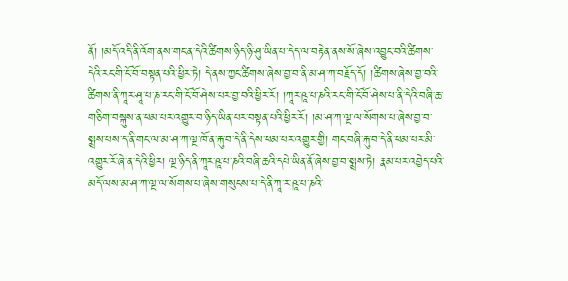ནོ། །མདོ་འདི་ནི་འོག་ནས་གང་ན་དེའི་ཚིགས་ཉིད་ཉི་ཤུ་ཡིན་པ་དེད་ལ་བརྟེན་ནས་སོ་ཞེས་འབྱུང་བའི་ཚིགས་དེའི་རང་གི་ངོ་བོ་བསྟན་པའི་ཕྱིར་ཏེ། དེ་ནས་ཀྱང་ཚིགས་ཞེས་བྱ་བ་ནི་མ་ཤ་ཀ་བརྗོད་དོ། །ཚིགས་ཞེས་བྱ་བའི་ཚིགས་ནི་ཀཱར་ཤཱ་པ་ཎ་རང་གི་ངོ་བོ་ཤེས་པར་བྱ་བའི་ཕྱིར་རོ། །ཀཱར་ཥཱ་པ་ཎའི་རང་གི་ངོ་བོ་ཤེས་པ་ནི་དེའི་བཞི་ཆ་གཅིག་བསྐུས་ན་ཕམ་པར་འགྱུར་བ་ཉིད་ཡིན་པར་བསྟན་པའི་ཕྱིར་རོ། །མ་ཤ་ཀ་ལྔ་ལ་སོགས་པ་ཞེས་བྱ་བ་སྨྲས་པས་ད་ནི་གང་ལ་མ་ཤ་ཀ་ལྔ་ཁོ་ན་རྐུ་བ་དེ་ནི་དེས་ཕམ་པར་འགྱུར་གྱི། གང་བཞི་རྐུ་བ་དེ་ནི་ཕམ་པར་མི་འགྱུར་རོ་ཞེ་ན་དེའི་ཕྱིར། ལྔ་ཉིད་ནི་ཀཱར་ཥཱ་པ་ཎའི་བཞི་ཆའི་དཔེ་ཡིན་ནོ་ཞེས་བྱ་བ་སྨྲས་ཏེ། རྣམ་པར་འབྱེད་པའི་མདོ་ལས་མ་ཤ་ཀ་ལྔ་ལ་སོགས་པ་ཞེས་གསུངས་པ་དེ་ནི་ཀཱ་ར་ཥཱ་པ་ཎའི་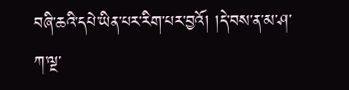བཞི་ཆའི་དཔེ་ཡིན་པར་རིག་པར་བྱའོ། །དེ་བས་ན་མ་ཤ་ཀ་ལྔ་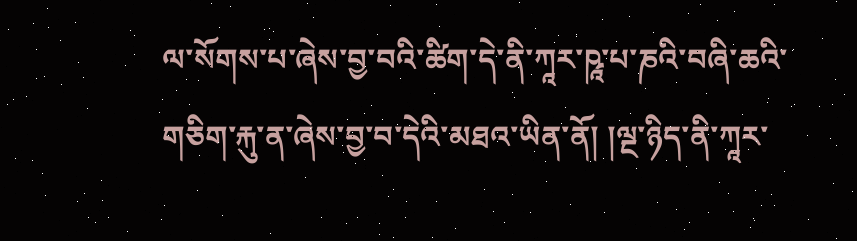ལ་སོགས་པ་ཞེས་བྱ་བའི་ཚིག་དེ་ནི་ཀཱར་ཥཱ་པ་ཎའི་བཞི་ཆའི་གཅིག་རྐུ་ན་ཞེས་བྱ་བ་དེའི་མཐའ་ཡིན་ནོ། །ལྔ་ཉིད་ནི་ཀཱར་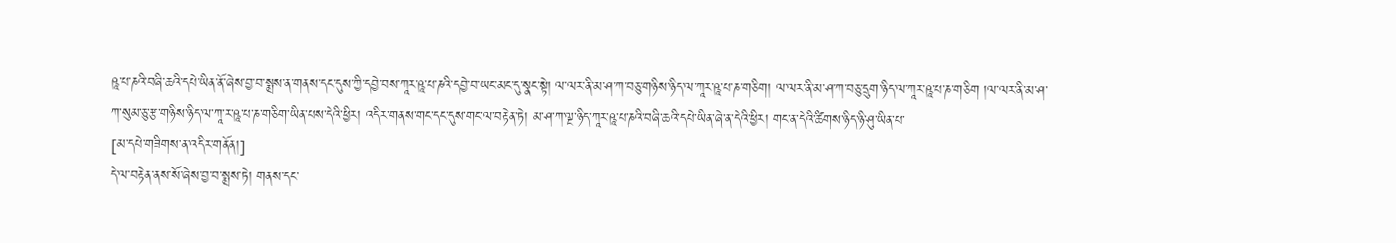ཥཱ་པ་ཎའི་བཞི་ཆའི་དཔེ་ཡིན་ནོ་ཞེས་བྱ་བ་སྨྲས་ན་གནས་དང་དུས་ཀྱི་དབྱེ་བས་ཀཱར་ཥཱ་པ་ཎའི་དབྱེ་བ་ཡང་མང་དུ་སྣང་སྟེ། ལ་ལར་ནི་མ་ཤ་ཀ་བཅུ་གཉིས་ཉིད་ལ་ཀཱར་ཥཱ་པ་ཎ་གཅིག། ལ་ལར་ནི་མ་ཤ་ཀ་བཅུ་དྲུག་ཉིད་ལ་ཀཱར་ཥཱ་པ་ཎ་གཅིག །ལ་ལར་ནི་མ་ཤ་ཀ་སུམ་ཅུ་རྩ་གཉིས་ཉིད་ལ་ཀཱ་ར་ཥཱ་པ་ཎ་གཅིག་ཡིན་པས་དེའི་ཕྱིར། འདིར་གནས་གང་དང་དུས་གང་ལ་བརྟེན་ཏེ། མ་ཤ་ཀ་ལྔ་ཉིད་ཀཱར་ཥཱ་པ་ཎའི་བཞི་ཆའི་དཔེ་ཡིན་ཞེ་ན་དེའི་ཕྱིར། གང་ན་དེའི་ཚིགས་ཉིད་ཉི་ཤུ་ཡིན་པ་
[མ་དཔེ་གཟིགས་ན་འདིར་གནོན།]
དེ་ལ་བརྟེན་ནས་སོ་ཞེས་བྱ་བ་སྨྲས་ཏེ། གནས་དང་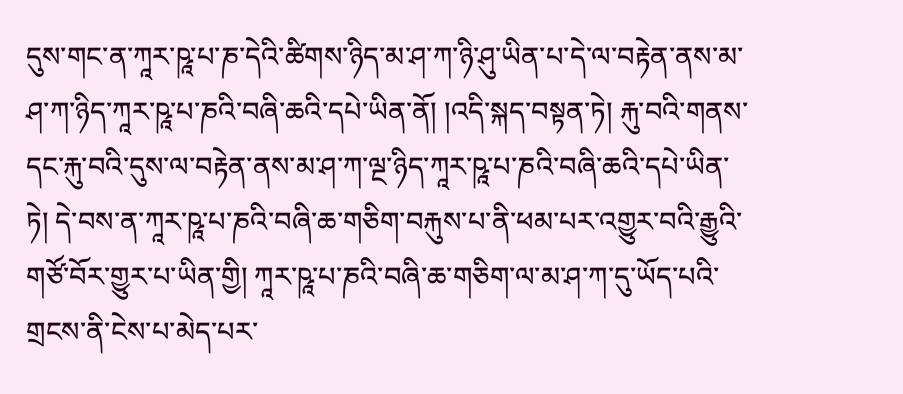དུས་གང་ན་ཀཱར་ཥཱ་པ་ཎ་དེའི་ཚིགས་ཉིད་མ་ཤ་ཀ་ཉི་ཤུ་ཡིན་པ་དེ་ལ་བརྟེན་ནས་མ་ཤ་ཀ་ཉིད་ཀཱར་ཥཱ་པ་ཎའི་བཞི་ཆའི་དཔེ་ཡིན་ནོ། །འདི་སྐད་བསྟན་ཏེ། རྐུ་བའི་གནས་དང་རྐུ་བའི་དུས་ལ་བརྟེན་ནས་མ་ཤ་ཀ་ལྔ་ཉིད་ཀཱར་ཥཱ་པ་ཎའི་བཞི་ཆའི་དཔེ་ཡིན་ཏེ། དེ་བས་ན་ཀཱར་ཥཱ་པ་ཎའི་བཞི་ཆ་གཅིག་བརྐུས་པ་ནི་ཕམ་པར་འགྱུར་བའི་རྒྱུའི་གཙོ་བོར་གྱུར་པ་ཡིན་གྱི། ཀཱར་ཥཱ་པ་ཎའི་བཞི་ཆ་གཅིག་ལ་མ་ཤ་ཀ་དུ་ཡོད་པའི་གྲངས་ནི་ངེས་པ་མེད་པར་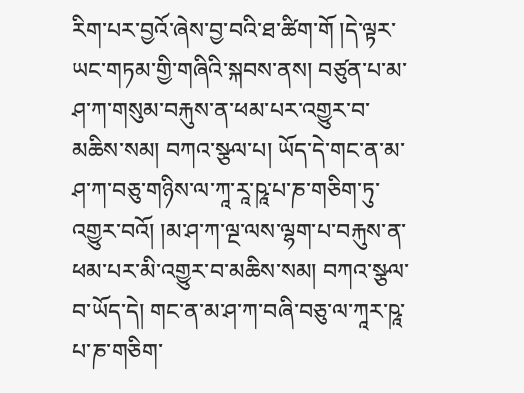རིག་པར་བྱའོ་ཞེས་བྱ་བའི་ཐ་ཚིག་གོ །དེ་ལྟར་ཡང་གཏམ་གྱི་གཞིའི་སྐབས་ནས། བཙུན་པ་མ་ཤ་ཀ་གསུམ་བརྐུས་ན་ཕམ་པར་འགྱུར་བ་མཆིས་སམ། བཀའ་སྩལ་པ། ཡོད་དེ་གང་ན་མ་ཤ་ཀ་བཅུ་གཉིས་ལ་ཀཱ་རཱ་ཥཱ་པ་ཎ་གཅིག་ཏུ་འགྱུར་བའོ། །མ་ཤ་ཀ་ལྔ་ལས་ལྷག་པ་བརྐུས་ན་ཕམ་པར་མི་འགྱུར་བ་མཆིས་སམ། བཀའ་སྩལ་བ་ཡོད་དེ། གང་ན་མ་ཤ་ཀ་བཞི་བཅུ་ལ་ཀཱར་ཥཱ་པ་ཎ་གཅིག་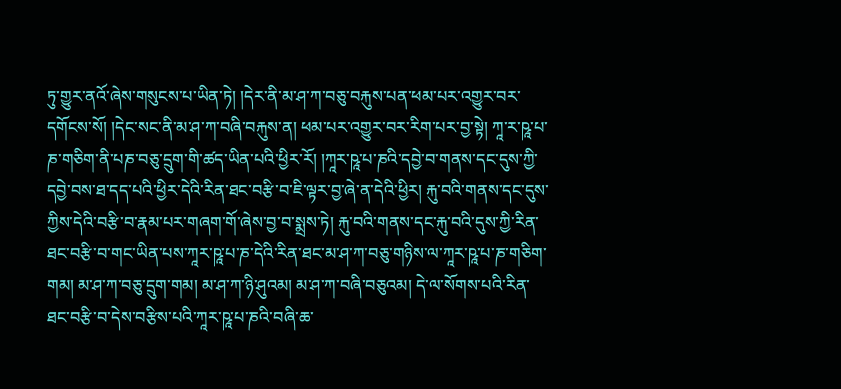ཏུ་གྱུར་ནའོ་ཞེས་གསུངས་པ་ཡིན་ཏེ། །དེར་ནི་མ་ཤ་ཀ་བཅུ་བརྐུས་པན་ཕམ་པར་འགྱུར་བར་དགོངས་སོ། །དེང་སང་ནི་མ་ཤ་ཀ་བཞི་བརྐུས་ན། ཕམ་པར་འགྱུར་བར་རིག་པར་བྱ་སྟེ། ཀཱ་ར་ཥཱ་པ་ཎ་གཅིག་ནི་པཎ་བཅུ་དྲུག་གི་ཚད་ཡིན་པའི་ཕྱིར་རོ། །ཀཱར་ཥཱ་པ་ཎའི་དབྱེ་བ་གནས་དང་དུས་ཀྱི་དབྱེ་བས་ཐ་དད་པའི་ཕྱིར་དེའི་རིན་ཐང་བརྩི་བ་ཇི་ལྟར་བྱ་ཞེ་ན་དེའི་ཕྱིར། རྐུ་བའི་གནས་དང་དུས་ཀྱིས་དེའི་བརྩི་བ་རྣམ་པར་གཞག་གོ་ཞེས་བྱ་བ་སྨྲས་ཏེ། རྐུ་བའི་གནས་དང་རྐུ་བའི་དུས་ཀྱི་རིན་ཐང་བརྩི་བ་གང་ཡིན་པས་ཀཱར་ཥཱ་པ་ཎ་དེའི་རིན་ཐང་མ་ཤ་ཀ་བཅུ་གཉིས་ལ་ཀཱར་ཥཱ་པ་ཎ་གཅིག་གམ། མ་ཤ་ཀ་བཅུ་དྲུག་གམ། མ་ཤ་ཀ་ཉི་ཤུའམ། མ་ཤ་ཀ་བཞི་བཅུའམ། དེ་ལ་སོགས་པའི་རིན་ཐང་བརྩི་བ་དེས་བརྩིས་པའི་ཀཱར་ཥཱ་པ་ཎའི་བཞི་ཆ་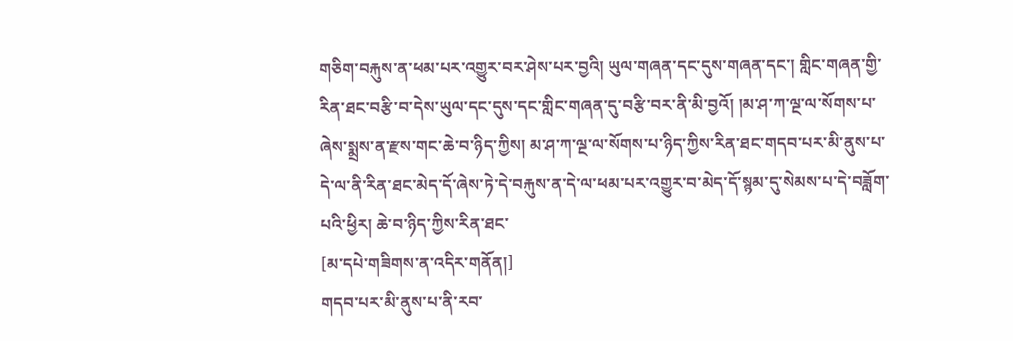གཅིག་བརྐུས་ན་ཕམ་པར་འགྱུར་བར་ཤེས་པར་བྱའི། ཡུལ་གཞན་དང་དུས་གཞན་དང་། གླིང་གཞན་གྱི་རིན་ཐང་བརྩི་བ་དེས་ཡུལ་དང་དུས་དང་གླིང་གཞན་དུ་བརྩི་བར་ནི་མི་བྱའོ། །མ་ཤ་ཀ་ལྔ་ལ་སོགས་པ་ཞེས་སྨྲས་ན་རྫས་གང་ཆེ་བ་ཉིད་ཀྱིས། མ་ཤ་ཀ་ལྔ་ལ་སོགས་པ་ཉིད་ཀྱིས་རིན་ཐང་གདབ་པར་མི་ནུས་པ་དེ་ལ་ནི་རིན་ཐང་མེད་དོ་ཞེས་ཏེ་དེ་བརྐུས་ན་དེ་ལ་ཕམ་པར་འགྱུར་བ་མེད་དོ་སྙམ་དུ་སེམས་པ་དེ་བཟློག་པའི་ཕྱིར། ཆེ་བ་ཉིད་ཀྱིས་རིན་ཐང་
[མ་དཔེ་གཟིགས་ན་འདིར་གནོན།]
གདབ་པར་མི་ནུས་པ་ནི་རབ་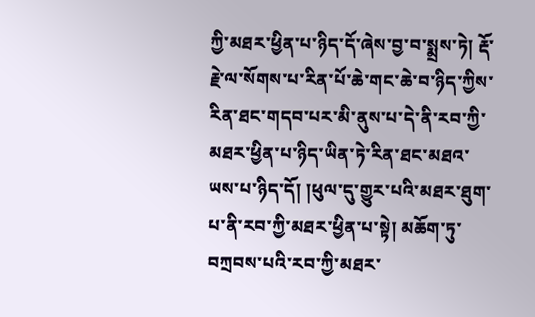ཀྱི་མཐར་ཕྱིན་པ་ཉིད་དོ་ཞེས་བྱ་བ་སྨྲས་ཏེ། རྡོ་རྗེ་ལ་སོགས་པ་རིན་པོ་ཆེ་གང་ཆེ་བ་ཉིད་ཀྱིས་རིན་ཐང་གདབ་པར་མི་ནུས་པ་དེ་ནི་རབ་ཀྱི་མཐར་ཕྱིན་པ་ཉིད་ཡིན་ཏེ་རིན་ཐང་མཐའ་ཡས་པ་ཉིད་དོ། །ཕུལ་དུ་གྱུར་པའི་མཐར་ཐུག་པ་ནི་རབ་ཀྱི་མཐར་ཕྱིན་པ་སྟེ། མཆོག་ཏུ་བཀྲབས་པའི་རབ་ཀྱི་མཐར་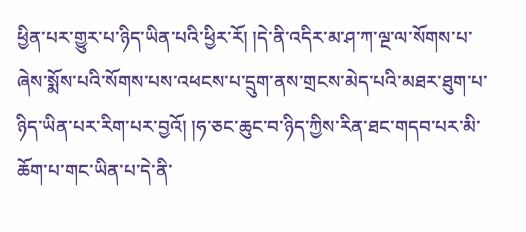ཕྱིན་པར་གྱུར་པ་ཉིད་ཡིན་པའི་ཕྱིར་རོ། །དེ་ནི་འདིར་མ་ཤ་ཀ་ལྔ་ལ་སོགས་པ་ཞེས་སྨོས་པའི་སོགས་པས་འཕངས་པ་དྲུག་ནས་གྲངས་མེད་པའི་མཐར་ཐུག་པ་ཉིད་ཡིན་པར་རིག་པར་བྱའོ། །ཧ་ཅང་ཆུང་བ་ཉིད་ཀྱིས་རིན་ཐང་གདབ་པར་མི་ཆོག་པ་གང་ཡིན་པ་དེ་ནི་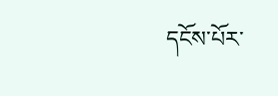དངོས་པོར་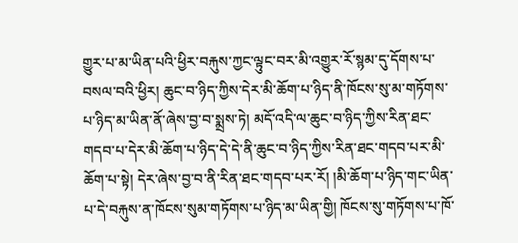གྱུར་པ་མ་ཡིན་པའི་ཕྱིར་བརྐུས་ཀྱང་ལྟུང་བར་མི་འགྱུར་རོ་སྙམ་དུ་དོགས་པ་བསལ་བའི་ཕྱིར། ཆུང་བ་ཉིད་ཀྱིས་དེར་མི་ཆོག་པ་ཉིད་ནི་ཁོངས་སུ་མ་གཏོགས་པ་ཉིད་མ་ཡིན་ནོ་ཞེས་བྱ་བ་སྨྲས་ཏེ། མདོ་འདི་ལ་ཆུང་བ་ཉིད་ཀྱིས་རིན་ཐང་གདབ་པ་དེར་མི་ཆོག་པ་ཉིད་དེ་དེ་ནི་ཆུང་བ་ཉིད་ཀྱིས་རིན་ཐང་གདབ་པར་མི་ཆོག་པ་སྟེ། དེར་ཞེས་བྱ་བ་ནི་རིན་ཐང་གདབ་པར་རོ། །མི་ཆོག་པ་ཉིད་གང་ཡིན་པ་དེ་བརྐུས་ན་ཁོངས་སུམ་གཏོགས་པ་ཉིད་མ་ཡིན་གྱི། ཁོངས་སུ་གཏོགས་པ་ཁོ་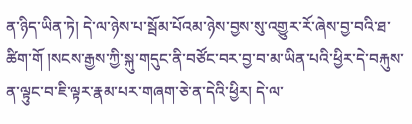ན་ཉིད་ཡིན་ཏེ། དེ་ལ་ཉེས་པ་སྦོམ་པོའམ་ཉེས་བྱས་སུ་འགྱུར་རོ་ཞེས་བྱ་བའི་ཐ་ཚིག་གོ །སངས་རྒྱས་ཀྱི་སྐུ་གདུང་ནི་བཙོང་བར་བྱ་བ་མ་ཡིན་པའི་ཕྱིར་དེ་བརྐུས་ན་ལྟུང་བ་ཇི་ལྟར་རྣམ་པར་གཞག་ཅེ་ན་དེའི་ཕྱིར། དེ་ལ་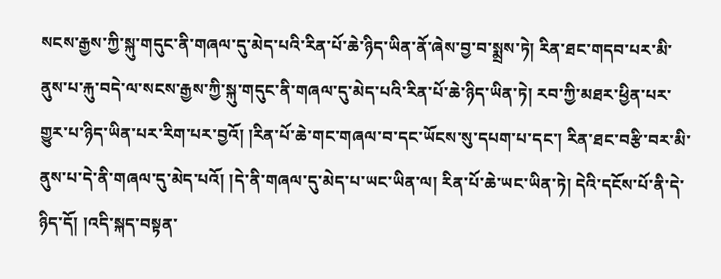སངས་རྒྱས་ཀྱི་སྐུ་གདུང་ནི་གཞལ་དུ་མེད་པའི་རིན་པོ་ཆེ་ཉིད་ཡིན་ནོ་ཞེས་བྱ་བ་སྨྲས་ཏེ། རིན་ཐང་གདབ་པར་མི་ནུས་པ་རྐུ་བདེ་ལ་སངས་རྒྱས་ཀྱི་སྐུ་གདུང་ནི་གཞལ་དུ་མེད་པའི་རིན་པོ་ཆེ་ཉིད་ཡིན་ཏེ། རབ་ཀྱི་མཐར་ཕྱིན་པར་གྱུར་པ་ཉིད་ཡིན་པར་རིག་པར་བྱའོ། །རིན་པོ་ཆེ་གང་གཞལ་བ་དང་ཡོངས་སུ་དཔག་པ་དང་། རིན་ཐང་བརྩི་བར་མི་ནུས་པ་དེ་ནི་གཞལ་དུ་མེད་པའོ། །དེ་ནི་གཞལ་དུ་མེད་པ་ཡང་ཡིན་ལ། རིན་པོ་ཆེ་ཡང་ཡིན་ཏེ། དེའི་དངོས་པོ་ནི་དེ་ཉིད་དོ། །འདི་སྐད་བསྟན་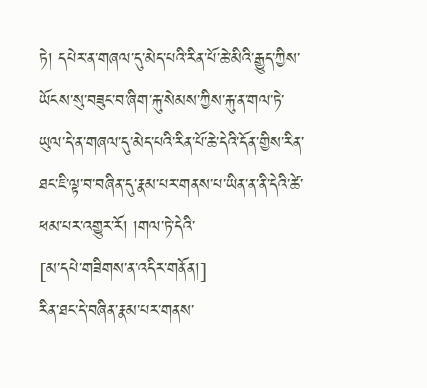ཏེ། དཔེར་ན་གཞལ་དུ་མེད་པའི་རིན་པོ་ཆེ་མིའི་རྒྱུད་ཀྱིས་ཡོངས་སུ་བཟུང་བ་ཞིག་རྐུ་སེམས་ཀྱིས་རྐུ་ན་གལ་ཏེ་ཡུལ་དེ་ན་གཞལ་དུ་མེད་པའི་རིན་པོ་ཆེ་དེའི་དོན་གྱིས་རིན་ཐང་ཇི་ལྟ་བ་བཞིན་དུ་རྣམ་པར་གནས་པ་ཡིན་ན་ནི་དེའི་ཚེ་ཕམ་པར་འགྱུར་རོ། །གལ་ཏེ་དེའི་
[མ་དཔེ་གཟིགས་ན་འདིར་གནོན།]
རིན་ཐང་དེ་བཞིན་རྣམ་པར་གནས་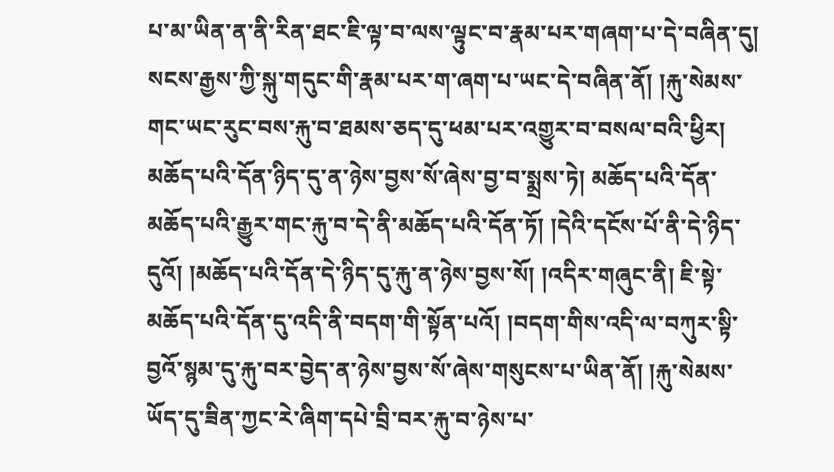པ་མ་ཡིན་ན་ནི་རིན་ཐང་ཇི་ལྟ་བ་ལས་ལྟུང་བ་རྣམ་པར་གཞག་པ་དེ་བཞིན་དུ། སངས་རྒྱས་ཀྱི་སྐུ་གདུང་གི་རྣམ་པར་ག་ཞག་པ་ཡང་དེ་བཞིན་ནོ། །རྐུ་སེམས་གང་ཡང་རུང་བས་རྐུ་བ་ཐམས་ཅད་དུ་ཕམ་པར་འགྱུར་བ་བསལ་བའི་ཕྱིར། མཆོད་པའི་དོན་ཉིད་དུ་ན་ཉེས་བྱས་སོ་ཞེས་བྱ་བ་སྨྲས་ཏེ། མཆོད་པའི་དོན་མཆོད་པའི་རྒྱུར་གང་རྐུ་བ་དེ་ནི་མཆོད་པའི་དོན་ཏོ། །དེའི་དངོས་པོ་ནི་དེ་ཉིད་དུའོ། །མཆོད་པའི་དོན་དེ་ཉིད་དུ་རྐུ་ན་ཉེས་བྱས་སོ། །འདིར་གཞུང་ནི། ཇི་སྟེ་མཆོད་པའི་དོན་དུ་འདི་ནི་བདག་གི་སྟོན་པའོ། །བདག་གིས་འདི་ལ་བཀུར་སྟི་བྱའོ་སྙམ་དུ་རྐུ་བར་བྱེད་ན་ཉེས་བྱས་སོ་ཞེས་གསུངས་པ་ཡིན་ནོ། །རྐུ་སེམས་ཡོད་དུ་ཟིན་ཀྱང་རེ་ཞིག་དཔེ་བྲི་བར་རྐུ་བ་ཉེས་པ་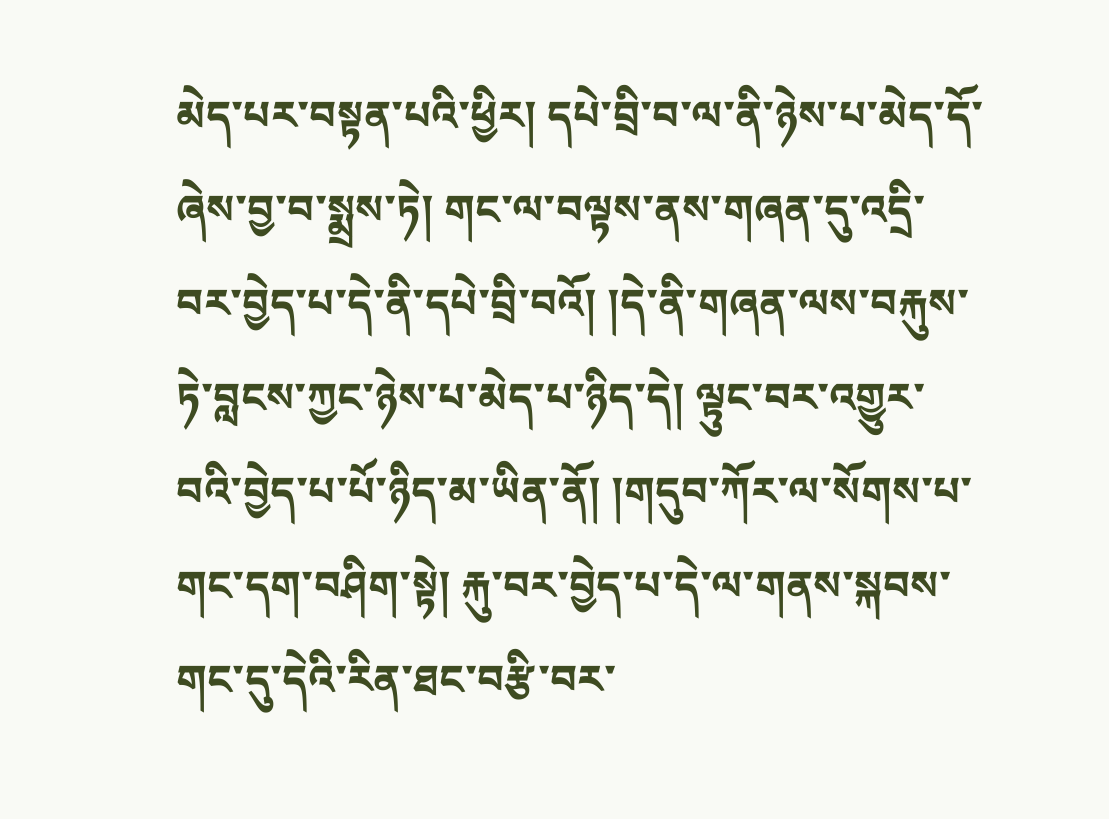མེད་པར་བསྟན་པའི་ཕྱིར། དཔེ་བྲི་བ་ལ་ནི་ཉེས་པ་མེད་དོ་ཞེས་བྱ་བ་སྨྲས་ཏེ། གང་ལ་བལྟས་ནས་གཞན་དུ་འདྲི་བར་བྱེད་པ་དེ་ནི་དཔེ་བྲི་བའོ། །དེ་ནི་གཞན་ལས་བརྐུས་ཏེ་བླངས་ཀྱང་ཉེས་པ་མེད་པ་ཉིད་དེ། ལྟུང་བར་འགྱུར་བའི་བྱེད་པ་པོ་ཉིད་མ་ཡིན་ནོ། །གདུབ་ཀོར་ལ་སོགས་པ་གང་དག་བཤིག་སྟེ། རྐུ་བར་བྱེད་པ་དེ་ལ་གནས་སྐབས་གང་དུ་དེའི་རིན་ཐང་བརྩི་བར་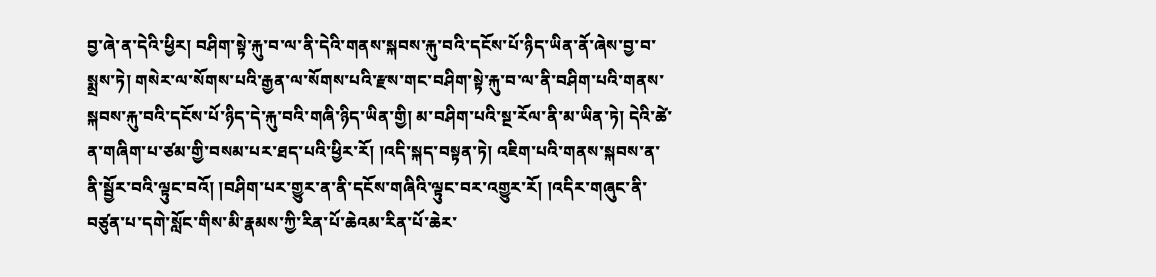བྱ་ཞེ་ན་དེའི་ཕྱིར། བཤིག་སྟེ་རྐུ་བ་ལ་ནི་དེའི་གནས་སྐབས་རྐུ་བའི་དངོས་པོ་ཉིད་ཡིན་ནོ་ཞེས་བྱ་བ་སྨྲས་ཏེ། གསེར་ལ་སོགས་པའི་རྒྱན་ལ་སོགས་པའི་རྫས་གང་བཤིག་སྟེ་རྐུ་བ་ལ་ནི་བཤིག་པའི་གནས་སྐབས་རྐུ་བའི་དངོས་པོ་ཉིད་དེ་རྐུ་བའི་གཞི་ཉིད་ཡིན་གྱི། མ་བཤིག་པའི་སྔ་རོལ་ནི་མ་ཡིན་ཏེ། དེའི་ཚེ་ན་གཞིག་པ་ཙམ་གྱི་བསམ་པར་ཐད་པའི་ཕྱིར་རོ། །འདི་སྐད་བསྟན་ཏེ། འཇིག་པའི་གནས་སྐབས་ན་ནི་སྦྱོར་བའི་ལྟུང་བའོ། །བཤིག་པར་གྱུར་ན་ནི་དངོས་གཞིའི་ལྟུང་བར་འགྱུར་རོ། །འདིར་གཞུང་ནི་བཙུན་པ་དགེ་སློང་གིས་མི་རྣམས་ཀྱི་རིན་པོ་ཆེའམ་རིན་པོ་ཆེར་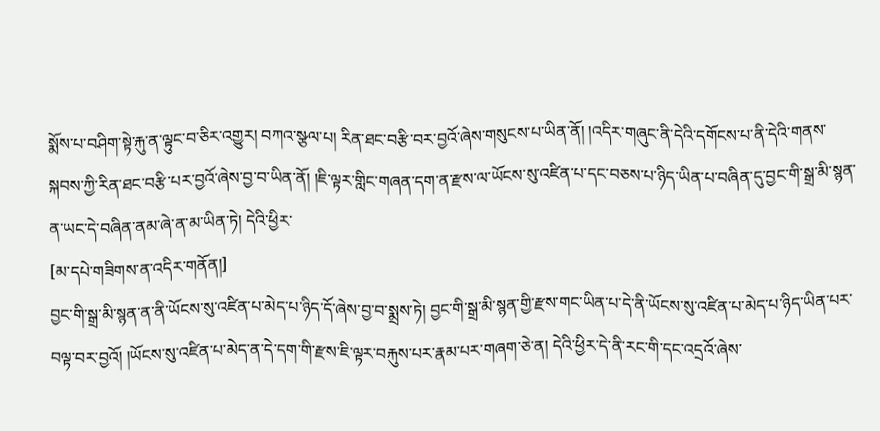སྨོས་པ་བཤིག་སྟེ་རྐུ་ན་ལྟུང་བ་ཅིར་འགྱུར། བཀའ་སྩལ་པ། རིན་ཐང་བརྩི་བར་བྱའོ་ཞེས་གསུངས་པ་ཡིན་ནོ། །འདིར་གཞུང་ནི་དེའི་དགོངས་པ་ནི་དེའི་གནས་སྐབས་ཀྱི་རིན་ཐང་བརྩི་པར་བྱའོ་ཞེས་བྱ་བ་ཡིན་ནོ། །ཇི་ལྟར་གླིང་གཞན་དག་ན་རྫས་ལ་ཡོངས་སུ་འཛིན་པ་དང་བཅས་པ་ཉིད་ཡིན་པ་བཞིན་དུ་བྱང་གི་སྒྲ་མི་སྙན་ན་ཡང་དེ་བཞིན་ནམ་ཞེ་ན་མ་ཡིན་ཏེ། དེའི་ཕྱིར་
[མ་དཔེ་གཟིགས་ན་འདིར་གནོན།]
བྱང་གི་སྒྲ་མི་སྙན་ན་ནི་ཡོངས་སུ་འཛིན་པ་མེད་པ་ཉིད་དོ་ཞེས་བྱ་བ་སྨྲས་ཏེ། བྱང་གི་སྒྲ་མི་སྙན་གྱི་རྫས་གང་ཡིན་པ་དེ་ནི་ཡོངས་སུ་འཛིན་པ་མེད་པ་ཉིད་ཡིན་པར་བལྟ་བར་བྱའོ། །ཡོངས་སུ་འཛིན་པ་མེད་ན་དེ་དག་གི་རྫས་ཇི་ལྟར་བརྐུས་པར་རྣམ་པར་གཞག་ཅེ་ན། དེའི་ཕྱིར་དེ་ནི་རང་གི་དང་འདྲའོ་ཞེས་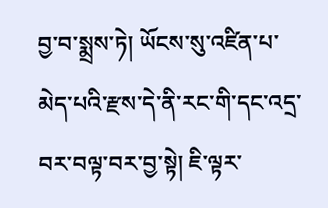བྱ་བ་སྨྲས་ཏེ། ཡོངས་སུ་འཛིན་པ་མེད་པའི་རྫས་དེ་ནི་རང་གི་དང་འདྲ་བར་བལྟ་བར་བྱ་སྟེ། ཇི་ལྟར་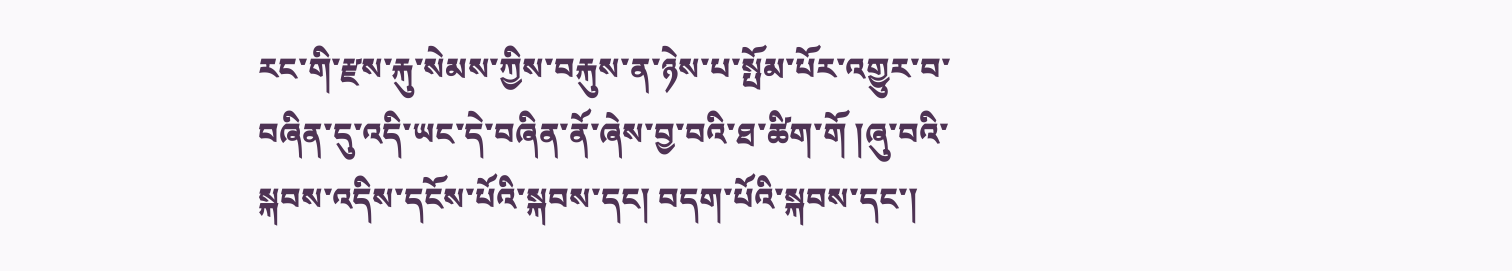རང་གི་རྫས་རྐུ་སེམས་ཀྱིས་བརྐུས་ན་ཉེས་པ་སྤོམ་པོར་འགྱུར་བ་བཞིན་དུ་འདི་ཡང་དེ་བཞིན་ནོ་ཞེས་བྱ་བའི་ཐ་ཚིག་གོ །ཞུ་བའི་སྐབས་འདིས་དངོས་པོའི་སྐབས་དང། བདག་པོའི་སྐབས་དང་།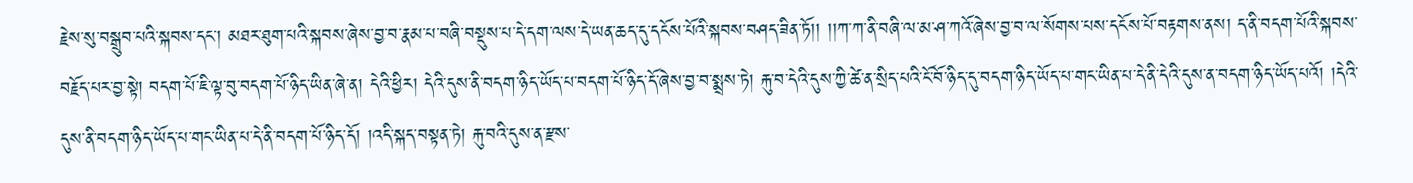རྗེས་སུ་བསྒྲུབ་པའི་སྐབས་དང་། མཐར་ཐུག་པའི་སྐབས་ཞེས་བྱ་བ་རྣམ་པ་བཞི་བསྡུས་པ་དེ་དག་ལས་དེ་ཡན་ཆད་དུ་དངོས་པོའི་སྐབས་བཤད་ཟིན་ཏོ།། །།ཀ་ཀ་ནི་བཞི་ལ་མ་ཤ་ཀའོ་ཞེས་བྱ་བ་ལ་སོགས་པས་དངོས་པོ་བརྟགས་ནས། ད་ནི་བདག་པོའི་སྐབས་བརྗོད་པར་བྱ་སྟེ། བདག་པོ་ཇི་ལྟ་བུ་བདག་པོ་ཉིད་ཡིན་ཞེ་ན། དེའི་ཕྱིར། དེའི་དུས་ནི་བདག་ཉིད་ཡོད་པ་བདག་པོ་ཉིད་དོ་ཞེས་བྱ་བ་སྨྲས་ཏེ། རྐུ་བ་དེའི་དུས་ཀྱི་ཚེ་ན་སྲིད་པའི་ངོ་བོ་ཉིད་དུ་བདག་ཉིད་ཡོད་པ་གང་ཡིན་པ་དེ་ནི་དེའི་དུས་ན་བདག་ཉིད་ཡོད་པའོ། །དེའི་དུས་ནི་བདག་ཉིད་ཡོད་པ་གང་ཡིན་པ་དེ་ནི་བདག་པོ་ཉིད་དོ། །འདི་སྐད་བསྟན་ཏེ། རྐུ་བའི་དུས་ན་རྫས་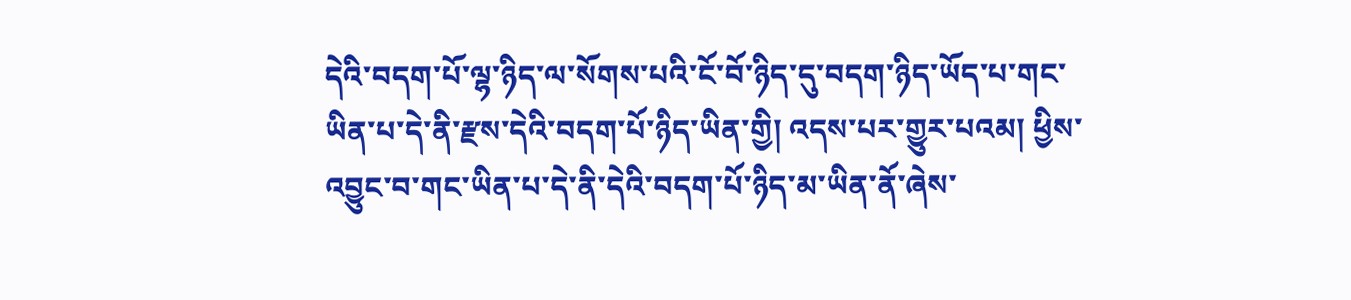དེའི་བདག་པོ་ལྷ་ཉིད་ལ་སོགས་པའི་ངོ་བོ་ཉིད་དུ་བདག་ཉིད་ཡོད་པ་གང་ཡིན་པ་དེ་ནི་རྫས་དེའི་བདག་པོ་ཉིད་ཡིན་གྱི། འདས་པར་གྱུར་པའམ། ཕྱིས་འབྱུང་བ་གང་ཡིན་པ་དེ་ནི་དེའི་བདག་པོ་ཉིད་མ་ཡིན་ནོ་ཞེས་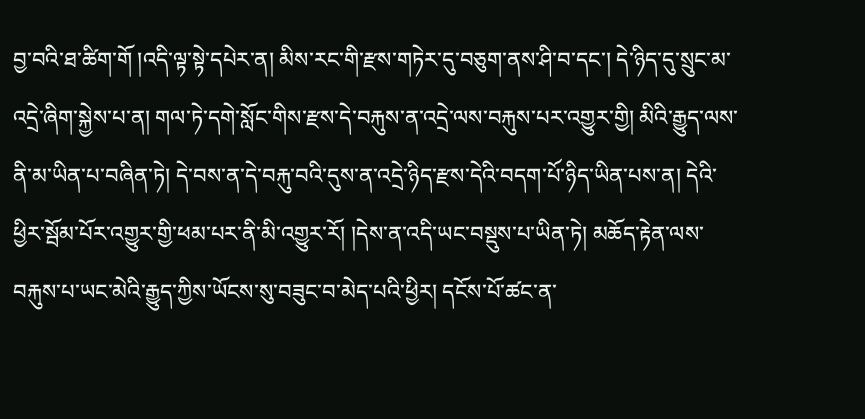བྱ་བའི་ཐ་ཚིག་གོ །འདི་ལྟ་སྟེ་དཔེར་ན། མིས་རང་གི་རྫས་གཏེར་དུ་བཅུག་ནས་ཤི་བ་དང་། དེ་ཉིད་དུ་སྲུང་མ་འདྲེ་ཞིག་སྐྱེས་པ་ན། གལ་ཏེ་དགེ་སློང་གིས་རྫས་དེ་བརྐུས་ན་འདྲེ་ལས་བརྐུས་པར་འགྱུར་གྱི། མིའི་རྒྱུད་ལས་ནི་མ་ཡིན་པ་བཞིན་ཏེ། དེ་བས་ན་དེ་བརྐུ་བའི་དུས་ན་འདྲེ་ཉིད་རྫས་དེའི་བདག་པོ་ཉིད་ཡིན་པས་ན། དེའི་ཕྱིར་སྦོམ་པོར་འགྱུར་གྱི་ཕམ་པར་ནི་མི་འགྱུར་རོ། །དེས་ན་འདི་ཡང་བསྡུས་པ་ཡིན་ཏེ། མཆོད་རྟེན་ལས་བརྐུས་པ་ཡང་མེའི་རྒྱུད་ཀྱིས་ཡོངས་སུ་བཟུང་བ་མེད་པའི་ཕྱིར། དངོས་པོ་ཚང་ན་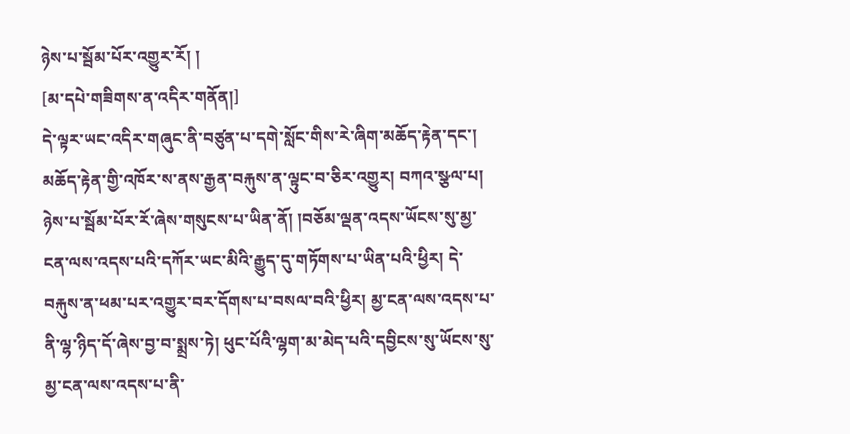ཉེས་པ་སྦོམ་པོར་འགྱུར་རོ། །
[མ་དཔེ་གཟིགས་ན་འདིར་གནོན།]
དེ་ལྟར་ཡང་འདིར་གཞུང་ནི་བཙུན་པ་དགེ་སློང་གིས་རེ་ཞིག་མཆོད་རྟེན་དང་། མཆོད་རྟེན་གྱི་འཁོར་ས་ནས་རྒྱན་བརྐུས་ན་ལྟུང་བ་ཅིར་འགྱུར། བཀའ་སྩལ་པ། ཉེས་པ་སྦོམ་པོར་རོ་ཞེས་གསུངས་པ་ཡིན་ནོ། །བཅོམ་ལྡན་འདས་ཡོངས་སུ་མྱ་ངན་ལས་འདས་པའི་དཀོར་ཡང་མིའི་རྒྱུད་དུ་གཏོགས་པ་ཡིན་པའི་ཕྱིར། དེ་བརྐུས་ན་ཕམ་པར་འགྱུར་བར་དོགས་པ་བསལ་བའི་ཕྱིར། མྱ་ངན་ལས་འདས་པ་ནི་ལྷ་ཉིད་དོ་ཞེས་བྱ་བ་སྨྲས་ཏེ། ཕུང་པོའི་ལྷག་མ་མེད་པའི་དབྱིངས་སུ་ཡོངས་སུ་མྱ་ངན་ལས་འདས་པ་ནི་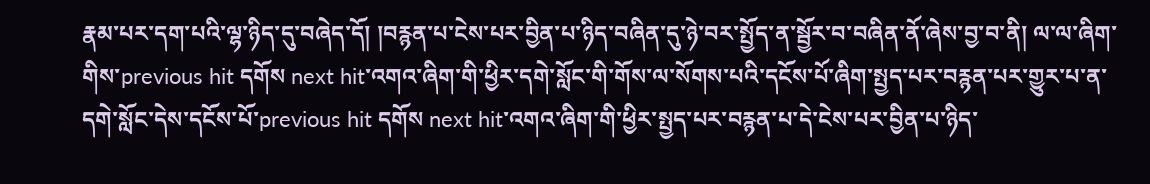རྣམ་པར་དག་པའི་ལྷ་ཉིད་དུ་བཞེད་དོ། །བརྙན་པ་ངེས་པར་བྱིན་པ་ཉིད་བཞིན་དུ་ཉེ་བར་སྤྱོད་ན་སྦྱོར་བ་བཞིན་ནོ་ཞེས་བྱ་བ་ནི། ལ་ལ་ཞིག་གིས་previous hit དགོས next hit་འགའ་ཞིག་གི་ཕྱིར་དགེ་སློང་གི་གོས་ལ་སོགས་པའི་དངོས་པོ་ཞིག་སྤྱད་པར་བརྙན་པར་གྱུར་པ་ན་དགེ་སློང་དེས་དངོས་པོ་previous hit དགོས next hit་འགའ་ཞིག་གི་ཕྱིར་སྤྱད་པར་བརྙན་པ་དེ་ངེས་པར་བྱིན་པ་ཉིད་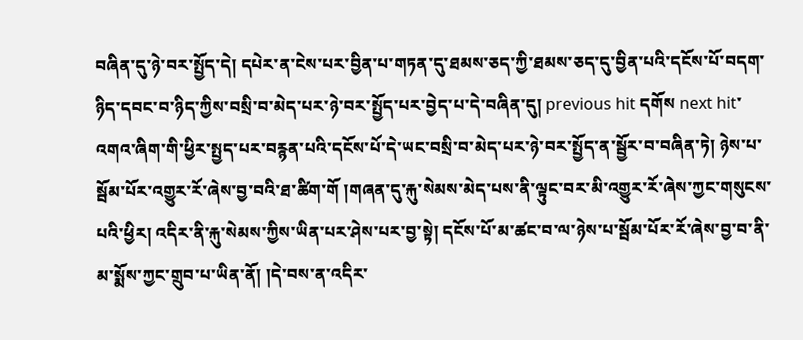བཞིན་དུ་ཉེ་བར་སྤྱོད་དེ། དཔེར་ན་ངེས་པར་བྱིན་པ་གཏན་དུ་ཐམས་ཅད་ཀྱི་ཐམས་ཅད་དུ་བྱིན་པའི་དངོས་པོ་བདག་ཉིད་དབང་བ་ཉིད་ཀྱིས་བསྲི་བ་མེད་པར་ཉེ་བར་སྤྱོད་པར་བྱེད་པ་དེ་བཞིན་དུ། previous hit དགོས next hit་འགའ་ཞིག་གི་ཕྱིར་སྤྱད་པར་བརྙན་པའི་དངོས་པོ་དེ་ཡང་བསྲི་བ་མེད་པར་ཉེ་བར་སྤྱོད་ན་སྦྱོར་བ་བཞིན་ཏེ། ཉེས་པ་སྦོམ་པོར་འགྱུར་རོ་ཞེས་བྱ་བའི་ཐ་ཚིག་གོ །གཞན་དུ་རྐུ་སེམས་མེད་པས་ནི་ལྟུང་བར་མི་འགྱུར་རོ་ཞེས་ཀྱང་གསུངས་པའི་ཕྱིར། འདིར་ནི་རྐུ་སེམས་ཀྱིས་ཡིན་པར་ཤེས་པར་བྱ་སྟེ། དངོས་པོ་མ་ཚང་བ་ལ་ཉེས་པ་སྦོམ་པོར་རོ་ཞེས་བྱ་བ་ནི་མ་སྨོས་ཀྱང་གྲུབ་པ་ཡིན་ནོ། །དེ་བས་ན་འདིར་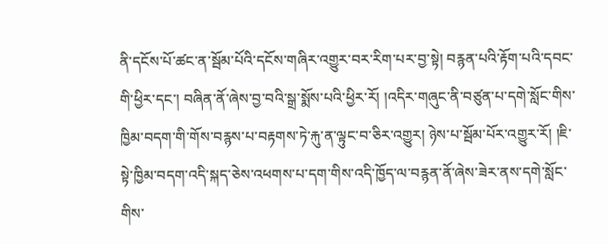ནི་དངོས་པོ་ཚང་ན་སྦོམ་པོའི་དངོས་གཞིར་འགྱུར་བར་རིག་པར་བྱ་སྟེ། བརྙན་པའི་རྟོག་པའི་དབང་གི་ཕྱིར་དང་། བཞིན་ནོ་ཞེས་བྱ་བའི་སྒྲ་སྨོས་པའི་ཕྱིར་རོ། །འདིར་གཞུང་ནི་བཙུན་པ་དགེ་སློང་གིས་ཁྱིམ་བདག་གི་གོས་བརྙས་པ་བརྟགས་ཏེ་རྐུ་ན་ལྟུང་བ་ཅིར་འགྱུར། ཉེས་པ་སྦོམ་པོར་འགྱུར་རོ། །ཇི་སྟེ་ཁྱིམ་བདག་འདི་སྐད་ཅེས་འཕགས་པ་དག་གིས་འདི་ཁྱོད་ལ་བརྙན་ནོ་ཞེས་ཟེར་ནས་དགེ་སློང་གིས་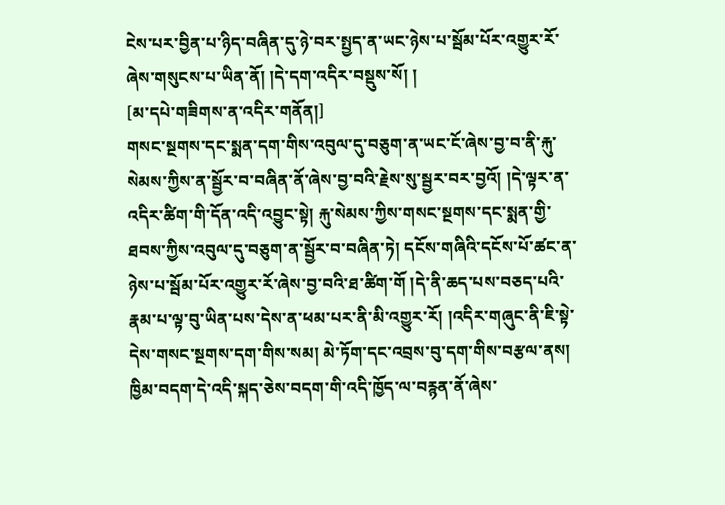ངེས་པར་བྱིན་པ་ཉིད་བཞིན་དུ་ཉེ་བར་སྤྱད་ན་ཡང་ཉེས་པ་སྦོམ་པོར་འགྱུར་རོ་ཞེས་གསུངས་པ་ཡིན་ནོ། །དེ་དག་འདིར་བསྡུས་སོ། །
[མ་དཔེ་གཟིགས་ན་འདིར་གནོན།]
གསང་སྔགས་དང་སྨན་དག་གིས་འབུལ་དུ་བཅུག་ན་ཡང་ངོ་ཞེས་བྱ་བ་ནི་རྐུ་སེམས་ཀྱིས་ན་སྦྱོར་བ་བཞིན་ནོ་ཞེས་བྱ་བའི་རྗེས་སུ་སྦྱར་བར་བྱའོ། །དེ་ལྟར་ན་འདིར་ཚིག་གི་དོན་འདི་འབྱུང་སྟེ། རྐུ་སེམས་ཀྱིས་གསང་སྔགས་དང་སྨན་གྱི་ཐབས་ཀྱིས་འབུལ་དུ་བཅུག་ན་སྦྱོར་བ་བཞིན་ཏེ། དངོས་གཞིའི་དངོས་པོ་ཚང་ན་ཉེས་པ་སྦོམ་པོར་འགྱུར་རོ་ཞེས་བྱ་བའི་ཐ་ཚིག་གོ །དེ་ནི་ཆད་པས་བཅད་པའི་རྣམ་པ་ལྟ་བུ་ཡིན་པས་དེས་ན་ཕམ་པར་ནི་མི་འགྱུར་རོ། །འདིར་གཞུང་ནི་ཇི་སྟེ་དེས་གསང་སྔགས་དག་གིས་སམ། མེ་ཏོག་དང་འབྲས་བུ་དག་གིས་བརྩལ་ནས། ཁྱིམ་བདག་དེ་འདི་སྐད་ཅེས་བདག་གི་འདི་ཁྱོད་ལ་བརྙན་ནོ་ཞེས་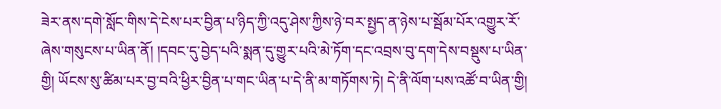ཟེར་ནས་དགེ་སློང་གིས་དེ་ངེས་པར་བྱིན་པ་ཉིད་ཀྱི་འདུ་ཤེས་ཀྱིས་ཉེ་བར་སྤྱད་ན་ཉེས་པ་སྦོམ་པོར་འགྱུར་རོ་ཞེས་གསུངས་པ་ཡིན་ནོ། །དབང་དུ་བྱེད་པའི་སྨན་དུ་གྱུར་པའི་མེ་ཏོག་དང་འབྲས་བུ་དག་དེས་བསྡུས་པ་ཡིན་གྱི། ཡོངས་སུ་ཚིམ་པར་བྱ་བའི་ཕྱིར་བྱིན་པ་གང་ཡིན་པ་དེ་ནི་མ་གཏོགས་ཏེ། དེ་ནི་ལོག་པས་འཚོ་བ་ཡིན་གྱི།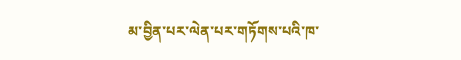མ་བྱིན་པར་ལེན་པར་གཏོགས་པའི་ཁ་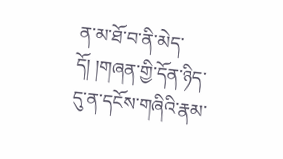ན་མ་ཐོ་བ་ནི་མེད་དོ། །གཞན་གྱི་དོན་ཉིད་དུ་ན་དངོས་གཞིའི་རྣམ་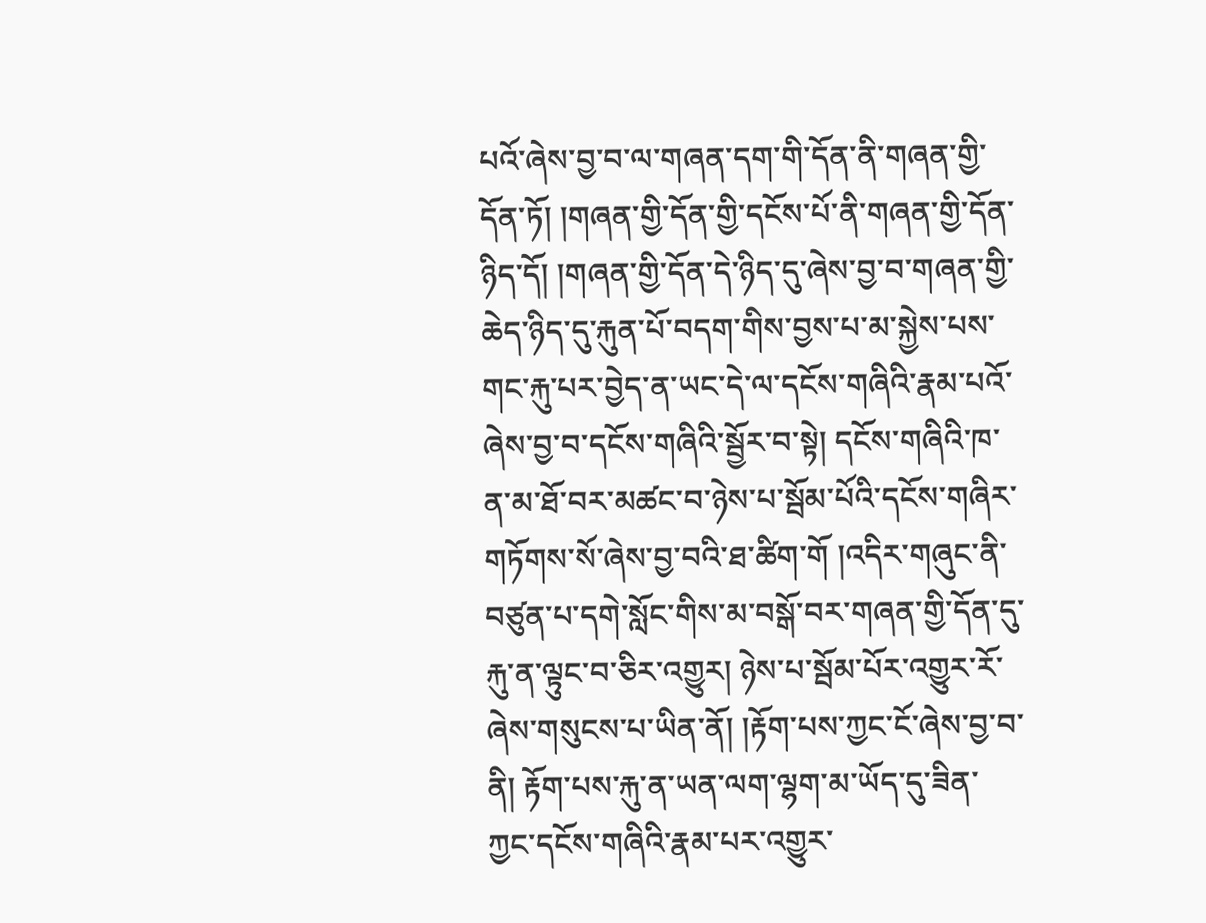པའོ་ཞེས་བྱ་བ་ལ་གཞན་དག་གི་དོན་ནི་གཞན་གྱི་དོན་ཏོ། །གཞན་གྱི་དོན་གྱི་དངོས་པོ་ནི་གཞན་གྱི་དོན་ཉིད་དོ། །གཞན་གྱི་དོན་དེ་ཉིད་དུ་ཞེས་བྱ་བ་གཞན་གྱི་ཆེད་ཉིད་དུ་རྐུན་པོ་བདག་གིས་བྱས་པ་མ་སྐྱེས་པས་གང་རྐུ་པར་བྱེད་ན་ཡང་དེ་ལ་དངོས་གཞིའི་རྣམ་པའོ་ཞེས་བྱ་བ་དངོས་གཞིའི་སྦྱོར་བ་སྟེ། དངོས་གཞིའི་ཁ་ན་མ་ཐོ་བར་མཚང་བ་ཉེས་པ་སྦོམ་པོའི་དངོས་གཞིར་གཏོགས་སོ་ཞེས་བྱ་བའི་ཐ་ཚིག་གོ །འདིར་གཞུང་ནི་བཙུན་པ་དགེ་སློང་གིས་མ་བསྒོ་བར་གཞན་གྱི་དོན་དུ་རྐུ་ན་ལྟུང་བ་ཅིར་འགྱུར། ཉེས་པ་སྦོམ་པོར་འགྱུར་རོ་ཞེས་གསུངས་པ་ཡིན་ནོ། །རྟོག་པས་ཀྱང་ངོ་ཞེས་བྱ་བ་ནི། རྟོག་པས་རྐུ་ན་ཡན་ལག་ལྷག་མ་ཡོད་དུ་ཟིན་ཀྱང་དངོས་གཞིའི་རྣམ་པར་འགྱུར་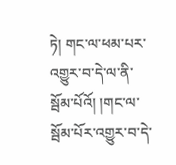ཏེ། གང་ལ་ཕམ་པར་འགྱུར་བ་དེ་ལ་ནི་སྦོམ་པོའོ། །གང་ལ་སྦོམ་པོར་འགྱུར་བ་དེ་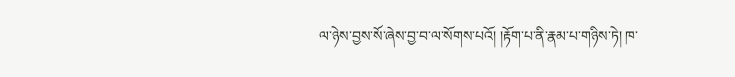ལ་ཉེས་བྱས་སོ་ཞེས་བྱ་བ་ལ་སོགས་པའོ། །རྟོག་པ་ནི་རྣམ་པ་གཉིས་ཏེ། ཁ་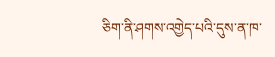ཅིག་ནི་ཤགས་འགྱེད་པའི་དུས་ན་ཁ་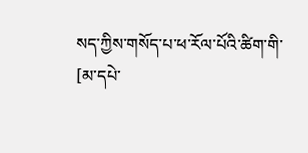སད་ཀྱིས་གསོད་པ་ཕ་རོལ་པོའི་ཚིག་གི་
[མ་དཔེ་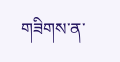གཟིགས་ན་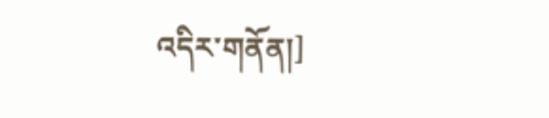འདིར་གནོན།]